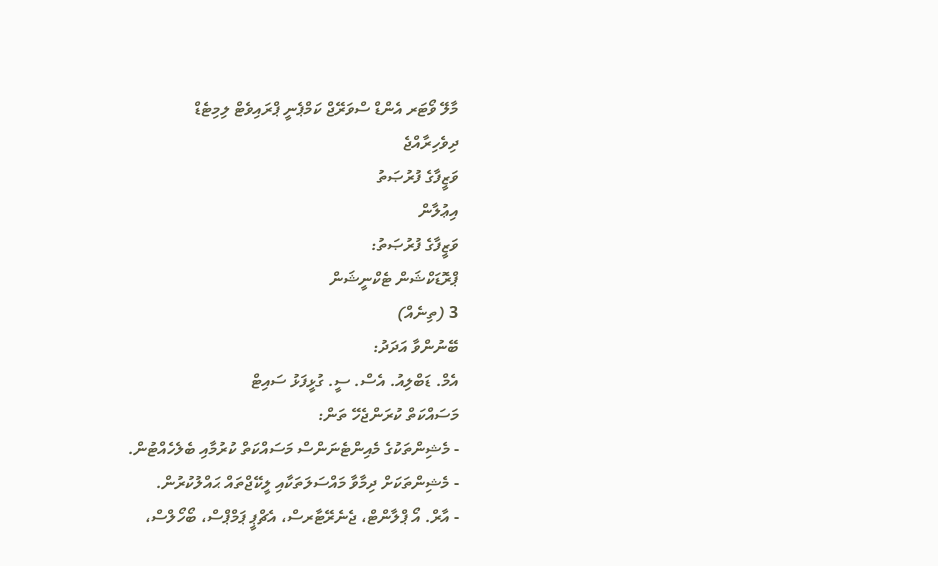މާލޭ ވޯޓަރ އެންޑް ސްވަރޭޖް ކަމްޕެނީ ޕްރައިވެޓް ލިމިޓެޑް
ދިވެހިރާއްޖެ
ވަޒީފާގެ ފުރުޞަތު
އިޢުލާން
ވަޒީފާގެ ފުރުޞަތު:
ޕްރޮޑަކްޝަން ޓެކްނީޝަން
3 (ތިނެއް)
ބޭނުންވާ އަދަދު:
އެމް. ޑަބްލިއު. އެސް. ސީ. ގުޅީފަޅު ސައިޓް
މަސައްކަތް ކުރަންޖެހޭ ތަން:
- މެޝިންތަކުގެ މެއިންޓެނަންސް މަސައްކަތް ކުރުމާއި ބެލެހެއްޓުން.
- މެޝިންތަކަށް ދިމާވާ މައްސަލަތަކާއި ލީކޭޖްތައް ޙައްލުކުރުން.
- އާރް. އޯ ޕްލާންޓް، ޖެނެރޭޓާރސް، އެޗްޕީ ޕަމްޕްސް، ބޯހޯލްސް،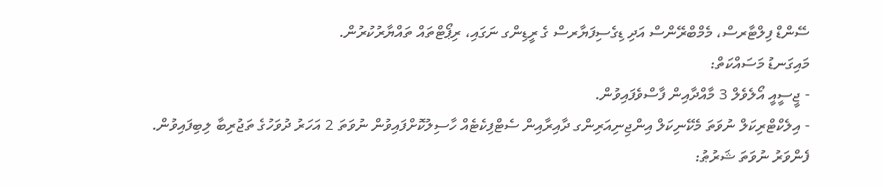ސޭންޑް ފިލްޓާރސް، މެމްބްރޭންސް އަދި ޑިގެސިފަޔާރސް ގެ ރީޑިންގ ނަގައި، ރިޕޯޓްތައް ތައްޔާރުކުރުން.
މައިގަނޑު މަސައްކަތް:
- ޖީސީއީ އޯލެވެލް 3 މާއްދާއިން ފާސްވެފައިވުން.
- އިލެކްޓްރިކަލް ނުވަތަ މެކޭނިކަލް އިންޖިނިއަރިންގ ދާއިރާއިން ސެޓްފިކެޓެއް ހާސިލުކޮށްފައިވުން ނުވަތަ 2 އަހަރު ދުވަހުގެ ތަޖުރިބާ ލިބިފައިވުން.
ފެންވަރު ނުވަތަ ޝަރުޠު: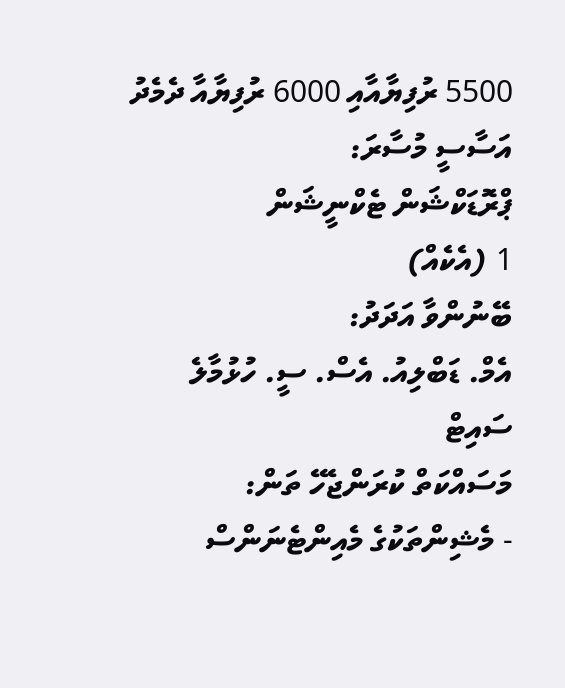5500 ރުފިޔާއާއި 6000 ރުފިޔާއާ ދެމެދު
އަސާސީ މުސާރަ:
ޕްރޮޑަކްޝަން ޓެކްނީޝަން
1 (އެކެއް)
ބޭނުންވާ އަދަދު:
އެމް. ޑަބްލިއު. އެސް. ސީ. ހުޅުމާލެ ސައިޓް
މަސައްކަތް ކުރަންޖެހޭ ތަން:
- މެޝިންތަކުގެ މެއިންޓެނަންސް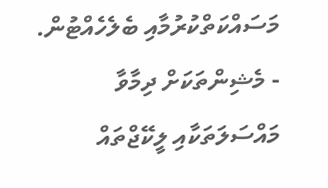މަސައްކަތްކުރުމާއި ބެލެހެއްޓުން.
- މެޝިންތަކަށް ދިމާވާ މައްސަލަތަކާއި ލީކޭޖްތައް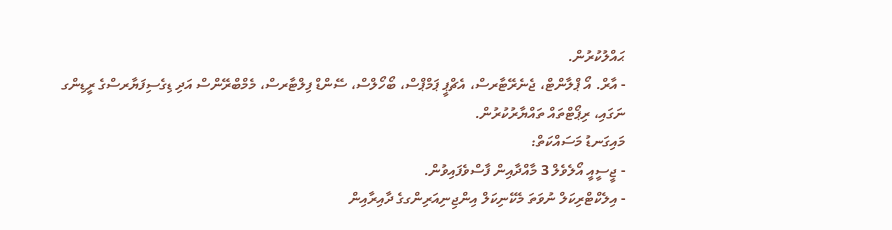ޙައްލުކުރުން.
- އާރް. އޯ ޕްލާންޓް، ޖެނެރޭޓާރސް، އެޗްޕީ ޕަމްޕްސް، ބޯހޯލްސް، ސޭންޑް ފިލްޓާރސް، މެމްބްރޭންސް އަދި ޑިގެސިފަޔާރސްގެ ރީޑިންގ ނަގައި، ރިޕޯޓްތައް ތައްޔާރުކުރުން.
މައިގަނޑު މަސައްކަތް:
- ޖީސީއީ އޯލެވެލް 3 މާއްދާއިން ފާސްވެފައިވުން.
- އިލެކްޓްރިކަލް ނުވަތަ މެކޭނިކަލް އިންޖިނިއަރިންގގެ ދާއިރާއިން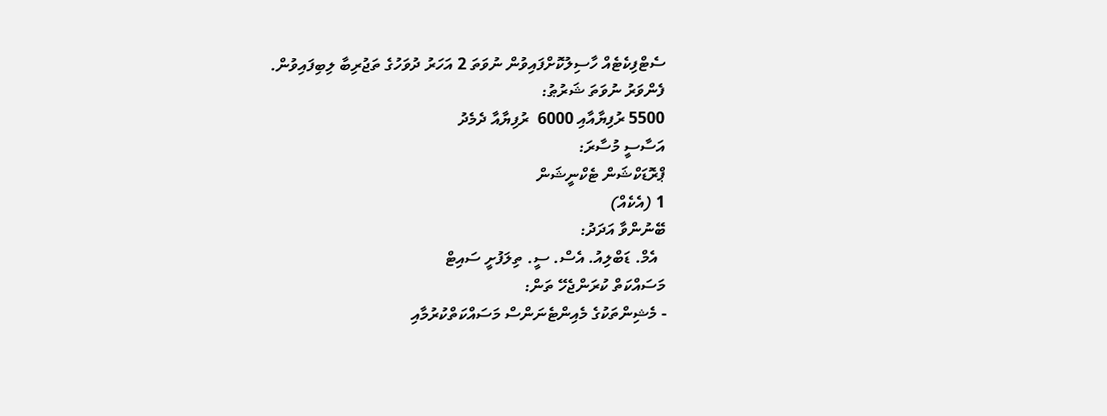ސެޓްފިކެޓެއް ހާސިލުކޮށްފައިވުން ނުވަތަ 2 އަހަރު ދުވަހުގެ ތަޖުރިބާ ލިބިފައިވުން.
ފެންވަރު ނުވަތަ ޝަރުޠު:
5500 ރުފިޔާއާއި 6000  ރުފިޔާއާ ދެމެދު
އަސާސީ މުސާރަ:
ޕްރޮޑަކްޝަން ޓެކްނީޝަން
1 (އެކެއް)
ބޭނުންވާ އަދަދު:
  އެމް. ޑަބްލިއު. އެސް. ސީ. ތިލަފުށީ ސައިޓް
މަސައްކަތް ކުރަންޖެހޭ ތަން:
- މެޝިންތަކުގެ މެއިންޓެނަންސް މަސައްކަތްކުރުމާއި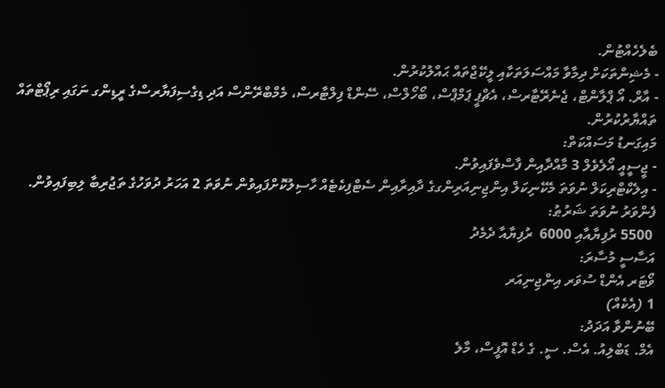ބެލެހެއްޓުން.
- މެޝިންތަކަށް ދިމާވާ މައްސަލަތަކާއި ލީކޭޖްތައް ޙައްލުކުރުން.
- އާރް. އޯ ޕްލާންޓް، ޖެނެރޭޓާރސް، އެޗްޕީ ޕަމްޕްސް، ބޯހޯލްސް، ސޭންޑް ފިލްޓާރސް، މެމްބްރޭންސް އަދި ޑިގެސިފަޔާރސްގެ ރީޑިންގ ނަގައި ރިޕޯޓްތައް ތައްޔާރުކުރުން.
މައިގަނޑު މަސައްކަތް:
- ޖީސީއީ އޯލެވެލް 3 މާއްދާއިން ފާސްވެފައިވުން.
- އިލެކްޓްރިކަލް ނުވަތަ މެކޭނިކަލް އިންޖިނިއަރިންގގެ ދާއިރާއިން ސެޓްފިކެޓެއް ހާސިލުކޮށްފައިވުން ނުވަތަ 2 އަހަރު ދުވަހުގެ ތަޖުރިބާ ލިބިފައިވުން.
ފެންވަރު ނުވަތަ ޝަރުޠު:
 5500 ރުފިޔާއާއި 6000  ރުފިޔާއާ ދެމެދު
އަސާސީ މުސާރަ:
ވޯޓަރ އެންޑް ސުވަރ އިންޖިނިއަރ
1 (އެކެއް)
ބޭނުންވާ އަދަދު:
އެމް. ޑަބްލިއު. އެސް. ސީ. ގެ ހެޑް އޮފީސް، މާލެ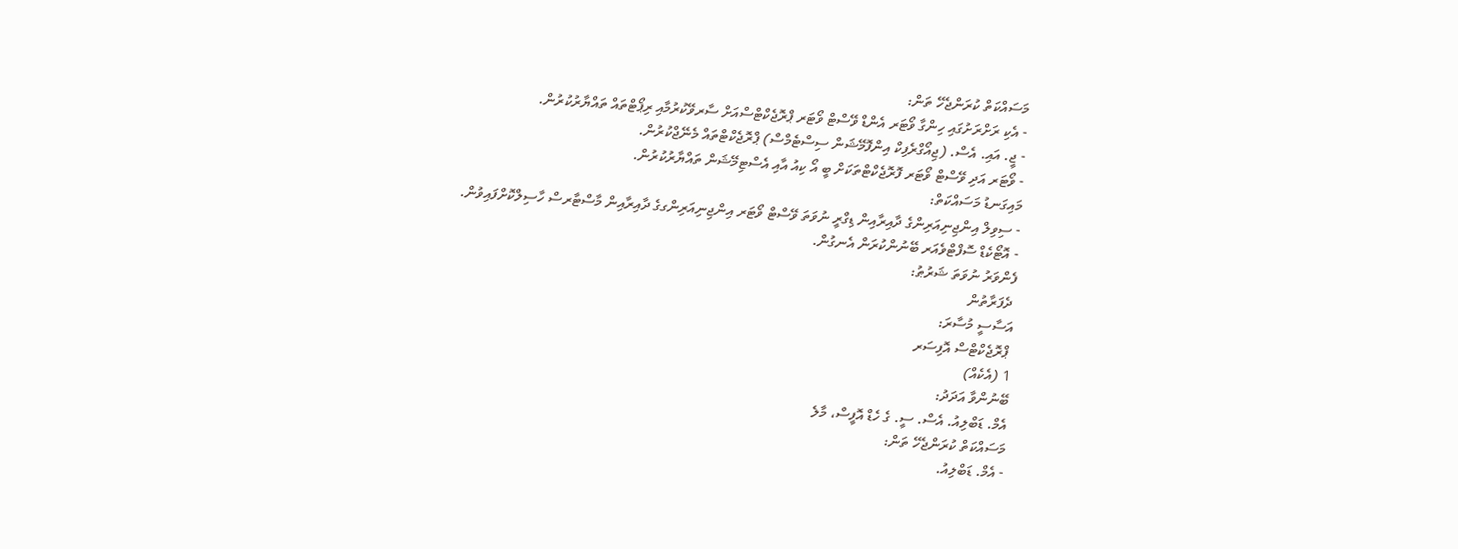މަސައްކަތް ކުރަންޖެހޭ ތަން:
- އެކި ރަށްރަށުގައި ހިންގާ ވޯޓަރ އެންޑް ވޭސްޓް ވޯޓަރ ޕްރޮޖެކްޓްސްއަށް ސާރވޭކުރުމާއި ރިޕޯޓްތައް ތައްޔާރުކުރުން.
- ޖީ. އައި. އެސް. (ޖިއޯގްރެފިކް އިންފޮމޭޝަން ސިސްޓެމްސް) ޕްރޮޖެކްޓްތައް މެނޭޖްކުރުން.
- ވޯޓަރ އަދި ވޭސްޓް ވޯޓަރ ފޮރޮޖެކްޓްތަކަށް ބީ އޯ ކިއު އާއި އެސްޓިމޭޝަން ތައްޔާރުކުރުން.
މައިގަނޑު މަސައްކަތް:
- ސިވިލް އިންޖިނިއަރިންގެ ދާއިރާއިން ޑިގްރީ ނުވަތަ ވޭސްޓް ވޯޓަރ އިންޖިނިއަރިންގގެ ދާއިރާއިން މާސްޓާރސް ހާސިލްކޮށްފައިވުން.
- އޮޓޯކެޑް ސޮފްޓްވެއަރ ބޭނުންކުރަން އެނގުން.
ފެންވަރު ނުވަތަ ޝަރުޠު:
 ދެފަރާތުން
އަސާސީ މުސާރަ:
 ޕްރޮޖެކްޓްސް އޮފިސަރ
1 (އެކެއް)
ބޭނުންވާ އަދަދު:
އެމް. ޑަބްލިއު. އެސް. ސީ. ގެ ހެޑް އޮފީސް، މާލެ
މަސައްކަތް ކުރަންޖެހޭ ތަން:
- އެމް. ޑަބްލިއު.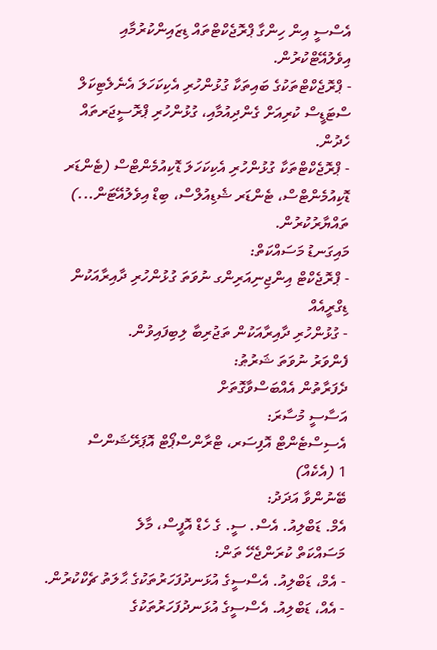އެސްސީ އިން ހިންގާ ޕްރޮޖެކްޓްތައް ޑިޒައިންކުރުމާއި އިވެލުއޭޓްކުރުން.
- ޕްރޮޖެކްޓްތަކުގެ ބައިތަކާ ގުޅުންހުރި އެކިކަހަލަ އެނެލެޓިކަލް ސްޓަޑީސް ކުރިއަށް ގެންދިއުމާއި، ގުޅުންހުރި ޕްރޮސީޖަރތައް ހެދުން.
- ޕްރޮޖެކްޓްތަކާ ގުޅުންހުރި އެކިކަހަލަ ޑޮކިއުމެންޓްސް (ޓެންޑަރ ޑޮކިއުމެންޓްސް، ޓެންޑަރ ޝެޑިއުލްސް، ބިޑް އިވެލުއޭޓަން...) ތައްޔާރުކުރުން.
މައިގަނޑު މަސައްކަތް:
- ޕްރޮޖެކްޓް އިންޖިނިއަރިންގ ނުވަތަ ގުޅުންހުރި ދާއިރާއަކުން ޑިގްރީއެއް
- ގުޅުންހުރި ދާއިރާއަކުން ތަޖުރިބާ ލިބިފައިވުން.
ފެންވަރު ނުވަތަ ޝަރުޠު:
ދެފަރާތުން އެއްބަސްވާގޮތަށް
އަސާސީ މުސާރަ:
އެސިސްޓެންޓް އޮފިސަރ، ޓްރާންސްޕޯޓް އޮޕަރޭޝަންސް
1 (އެކެއް)
ބޭނުންވާ އަދަދު:
އެމް. ޑަބްލިއު. އެސް. ސީ. ގެ ހެޑް އޮފީސް، މާލެ
މަސައްކަތް ކުރަންޖެހޭ ތަން:
- އެމް، ޑަބްލިއު. އެސްސީގެ އުޅަނދުފަހަރުތަކުގެ ޙާލަތު ޗެކްކުރުން.
- އެއް، ޑަބްލިއު. އެސްސީގެ އުޅަނދުފަހަރުތަކުގެ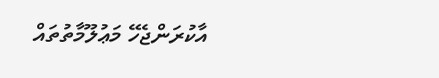އާކުރަންޖެހޭ މަޢުލޫމާތުތައް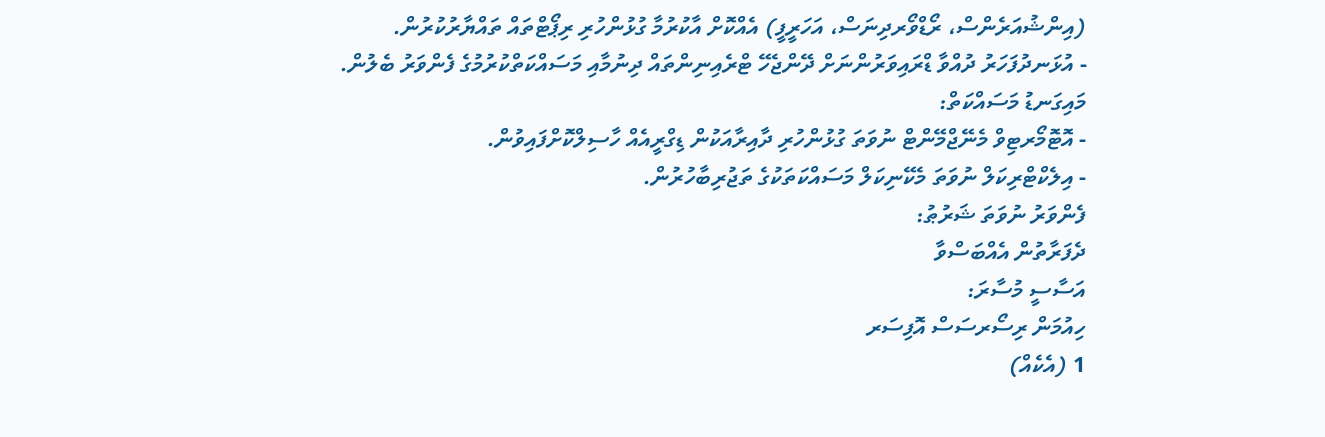(އިންޝުއަރެންސް، ރޯޑްވޯރދިނަސް، އަހަރީފީ) އެއްކޮށް އާކުރުމާ ގުޅުންހުރި ރިޕޯޓްތައް ތައްޔާރުކުރުން.
- އުޅަނދުފަހަރު ދުއްވާ ޑްރައިވަރުންނަށް ދޭންޖެހޭ ޓްރެއިނިންތައް ދިނުމާއި މަސައްކަތްކުރުމުގެ ފެންވަރު ބެލުން.
މައިގަނޑު މަސައްކަތް:
- އޮޓޮމޯރޓިވް މެނޭޖްމޭންޓް ނުވަތަ ގުޅުންހުރި ދާއިރާއަކުން ޑިގްރީއެއް ހާސިލްކޮށްފައިވުން.
- އިލެކްޓްރިކަލް ނުވަތަ މެކޭނިކަލް މަސައްކަތަކުގެ ތަޖުރިބާހުރުން.
ފެންވަރު ނުވަތަ ޝަރުޠު:
ދެފަރާތުން އެއްބަސްވާ
އަސާސީ މުސާރަ:
ހިއުމަން ރިސޯރސަސް އޮފިސަރ
1 (އެކެއް)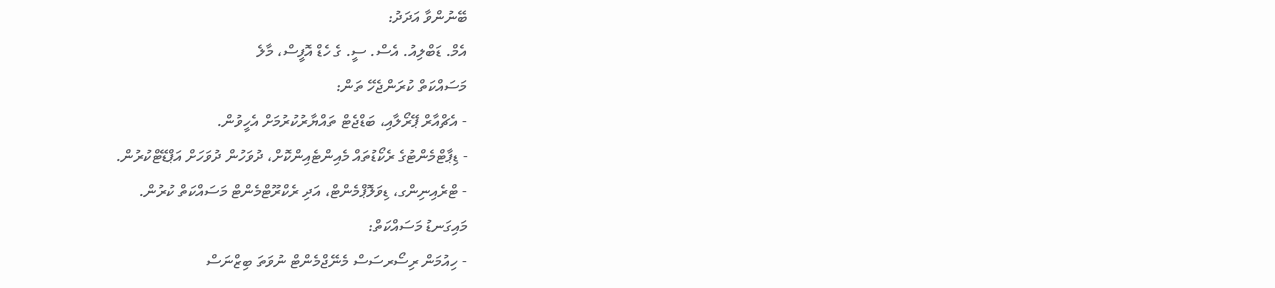ބޭނުންވާ އަދަދު:
އެމް. ޑަބްލިއު. އެސް. ސީ. ގެ ހެޑް އޮފީސް، މާލެ
މަސައްކަތް ކުރަންޖެހޭ ތަން:
- އެޗްއާރް ޕޭރޯލާއި، ބަޑްޖެޓް ތައްޔާރުކުރުމަށް އެހީވުން.
- ޑިޕާޓްމެންޓުގެ ރެކޯޑުތައް މެއިންޓެއިންކޮށް، ދުވަހުން ދުވަހަށް އަޕްޑޭޓްކުރުން.
- ޓްރެއިނިންގ، ޑިވަލޮޕްމެންޓް، އަދި ރެކްރޫޓްމެންޓް މަސައްކަތް ކުރުން.
މައިގަނޑު މަސައްކަތް:
- ހިއުމަން ރިސޯރސަސް މެނޭޖްމެންޓް ނުވަތަ ބިޒްނަސް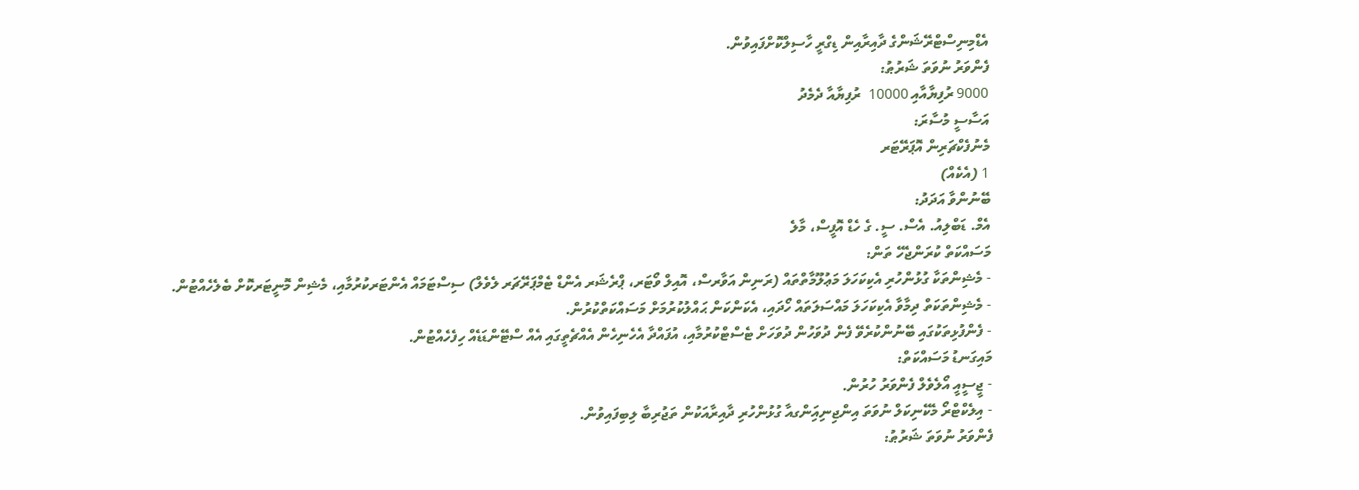އެޑްމިނިސްޓްރޭޝަންގެ ދާއިރާއިން ޑިގްރީ ހާސިލްކޮށްފައިވުން.
ފެންވަރު ނުވަތަ ޝަރުޠު:
9000 ރުފިޔާއާއި 10000  ރުފިޔާއާ ދެމެދު
އަސާސީ މުސާރަ:
މެނުފެކްޗަރިން އޮޕަރޭޓަރ
1 (އެކެއް)
ބޭނުންވާ އަދަދު:
އެމް. ޑަބްލިއު. އެސް. ސީ. ގެ ހެޑް އޮފީސް، މާލެ
މަސައްކަތް ކުރަންޖެހޭ ތަން:
- މެޝިންތަކާ ގުޅުންހުރި އެކިކަހަލަ މަޢުލޫމާތްތައް (ރަނިން އަވާރސް، އޮއިލް ވޯޓަރ، ޕްރެޝަރ އެންޑް ޓެމްޕަރޭޗަރ ލެވެލް) ސިސްޓަމައް އެންޓަރކުރުމާއި، މެޝިން މޮނީޓަރކޮށް ބެލެހެއްޓުން.
- މެޝިންތަކަތް ދިމާވާ އެކިކަހަލަ މައްސަލަތައް ހޯދައި، އެކަންކަން ޙައްލުކުރުމަށް މަސައްކަތްކުރުން.
- ފެންފުޅިތަކުގައި ބޭނުންކުރެވޭ ފެން ދުވަހުން ދުވަހަށް ޓެސްޓްކުރުމާއި، އުފައްދާ އެހެނިހެން އެއްޗެތީގައި އެއް ސްޓޭންޑަޑެއް ހިފެހެއްޓުން.
މައިގަނޑު މަސައްކަތް:
- ޖީސީއީ އޯލެވެލް ފެންވަރު ހުރުން.
- އިލެކްޓްރޯ މެކޭނިކަލް ނުވަތަ އިންޖިނިއަިންގއާ ގުޅުންހުރި ދާއިރާއަކުން ތަޖުރިބާ ލިބިފައިވުން.
ފެންވަރު ނުވަތަ ޝަރުޠު: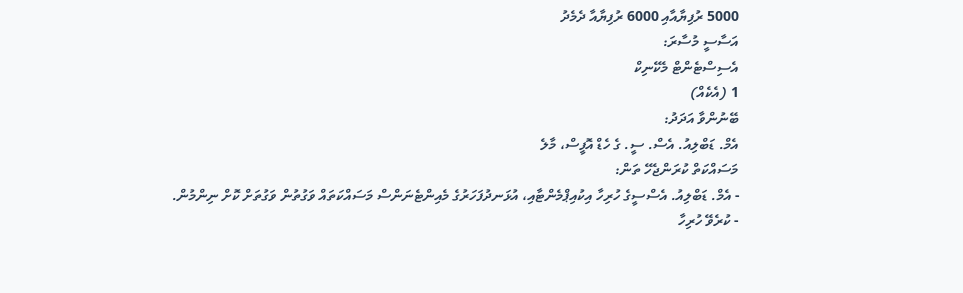5000 ރުފިޔާއާއި 6000 ރުފިޔާއާ ދެމެދު
އަސާސީ މުސާރަ:
އެސިސްޓެންޓް މެކޭނިކް
1 (އެކެއް)
ބޭނުންވާ އަދަދު:
އެމް. ޑަބްލިއު. އެސް. ސީ. ގެ ހެޑް އޮފީސް، މާލެ
މަސައްކަތް ކުރަންޖެހޭ ތަން:
- އެމް. ޑަބްލިއު. އެސްސީގެ ހުރިހާ އިކުއިޕްމެންޓާއި، އުޅަނދުފަހަރުގެ މެއިންޓެނަންސް މަސައްކަތައް ވަގުތުން ވަގުތަށް ކޮށް ނިންމުން.
- ކުރެވޭ ހުރިހާ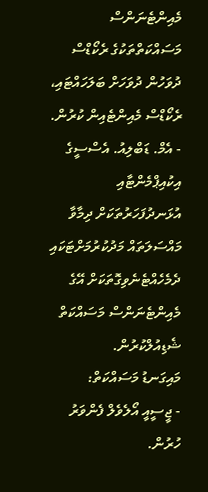މެއިންޓެނަންސް މަސައްކަތްތަކުގެ ރެކޯޑްސް ދުވަހުން ދުވަހަށް ބަލަހައްޓައި، ރެކޯޑްސް މެއިންޓެއިން ކުރުން.
- އެމް. ޑަބްލިއު. އެސްސީގެ އިކުއިޕްމެންޓާއި އުޅަނދުފަހަރުތަކަށް ދިމާވާ މައްސަލަތައް މަދުކުރުމަށްޓަކައި ދެމެހެއްޓެނެވިގޮތަކަށް އޭގެ މެއިންޓެނަންސް މަސައްކަތް ޝެޑިއުލްކުރުން.
މައިގަނޑު މަސައްކަތް:
- ޖީސީއީ އޯލެވެލް ފެންވަރު ހުރުން.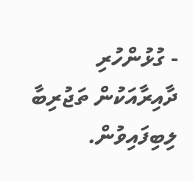- ގުޅުންހުރި ދާއިރާއަކުން ތަޖުރިބާ ލިބިފައިވުން.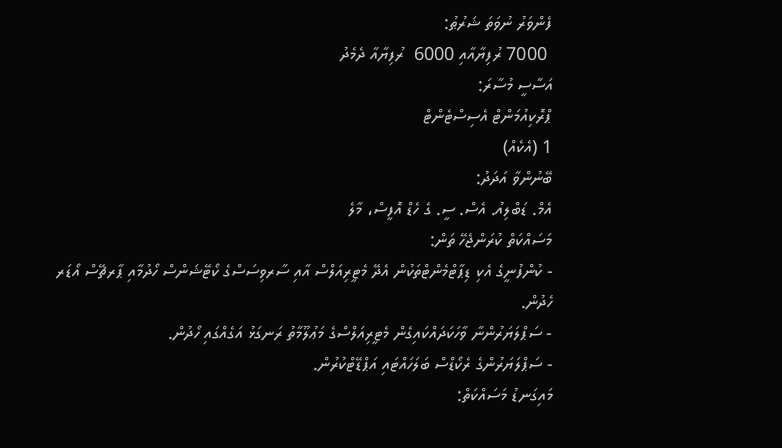ފެންވަރު ނުވަތަ ޝަރުޠު:
 7000 ރުފިޔާއާއި 6000  ރުފިޔާއާ ދެމެދު
އަސާސީ މުސާރަ:
ޕްރޮކިއުމަންޓް އެސިސްޓެންޓް
1 (އެކެއް)
ބޭނުންވާ އަދަދު:
އެމް. ޑަބްލިއު. އެސް. ސީ. ގެ ހެޑް އޮފީސް، މާލެ
މަސައްކަތް ކުރަންޖެހޭ ތަން:
- ކުންފުނީގެ އެކި ޑިޕާޓްމެންޓްތަކުން އެދޭ މެޓީރިއަލްސް އާއި ސާރވިސަސްގެ ކޯޓޭޝަންސް ހޯދުމާއި ޕާރޗޭސް އޯޑަރ ހެދުން.
- ސަޕްލަޔަރުންނާ ވާހަކަދައްކައިގެން މެޓީރިއަލްސްގެ މަޢުލޫމާތު ރަނގަޅު އަގެއްގައި ހޯދުން.
- ސަޕްލަޔަރުންގެ ރެކޯޑްސް ބަލަހައްޓައި އަޕްޑޭޓްކުރުން.
މައިގަނޑު މަސައްކަތް: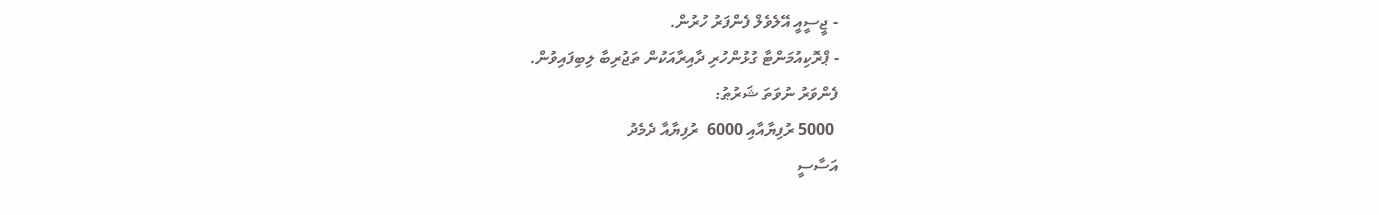- ޖީސީއީ އޭލެވެލް ފެންފަރު ހުރުން.
- ޕްރޮކިއުމަންޓާ ގުޅުންހުރި ދާއިރާއަކުން ތަޖުރިބާ ލިބިފައިވުން.
ފެންވަރު ނުވަތަ ޝަރުޠު:
 5000 ރުފިޔާއާއި 6000  ރުފިޔާއާ ދެމެދު
އަސާސީ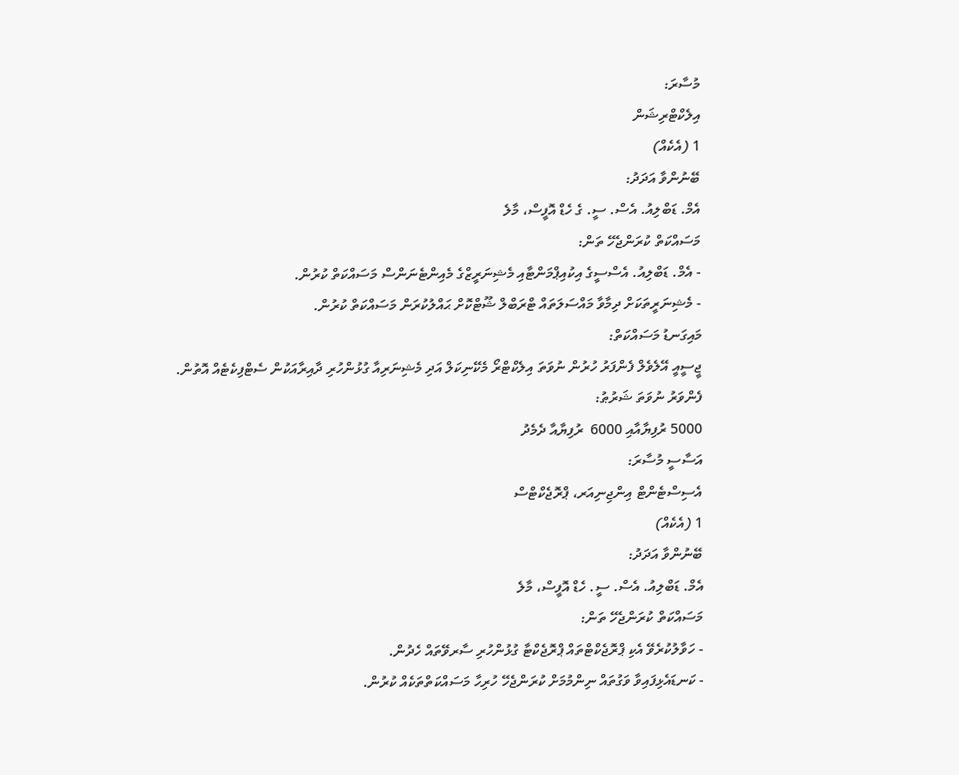މުސާރަ:
އިލެކްޓްރިޝަން
1 (އެކެއް)
ބޭނުންވާ އަދަދު:
އެމް. ޑަބްލިއު. އެސް. ސީ. ގެ ހެޑް އޮފީސް، މާލެ
މަސައްކަތް ކުރަންޖެހޭ ތަން:
- އެމް. ޑަބްލިއު. އެސްސީގެ އިކުއިޕްމަންޓާއި މެޝިނަރީޒްގެ މެއިންޓެނަންސް މަސައްކަތް ކުރުން.
- މެޝިނަރީތަކަށް ދިމާވާ މައްސަލަތައް ޓްރަބްލް ޝޫޓްކޮށް ޙައްލުކުރަން މަސައްކަތް ކުރުން.
މައިގަނޑު މަސައްކަތް:
ޖީސީއީ އޭލެވެލް ފެންފަރު ހުރުން ނުވަތަ އިލެކްޓްރޯ މެކޭނިކަލް އަދި މެޝިނަރިއާ ގުޅުންހުރި ދާއިރާއަކުން ސެޓްފިކެޓެއް އޮތުން.
ފެންވަރު ނުވަތަ ޝަރުޠު:
5000 ރުފިޔާއާއި 6000  ރުފިޔާއާ ދެމެދު
އަސާސީ މުސާރަ:
އެސިސްޓެންޓް އިންޖިނިއަރ، ޕްރޮޖެކްޓްސް
1 (އެކެއް)
ބޭނުންވާ އަދަދު:
އެމް. ޑަބްލިއު. އެސް. ސީ. ހެޑް އޮފީސް، މާލެ
މަސައްކަތް ކުރަންޖެހޭ ތަން:
- ހަވާލުކުރެވޭ އެކި ޕްރޮޖެކްޓްތައް ޕްރޮޖެކްޓާ ގުޅުންހުރި ސާރވޭތައް ހެދުން.
- ކަނޑައެޅިފައިވާ ވަގުތައް ނިންމުމަށް ކުރަންޖެހޭ ހުރިހާ މަސައްކަތްތަކެއް ކުރުން.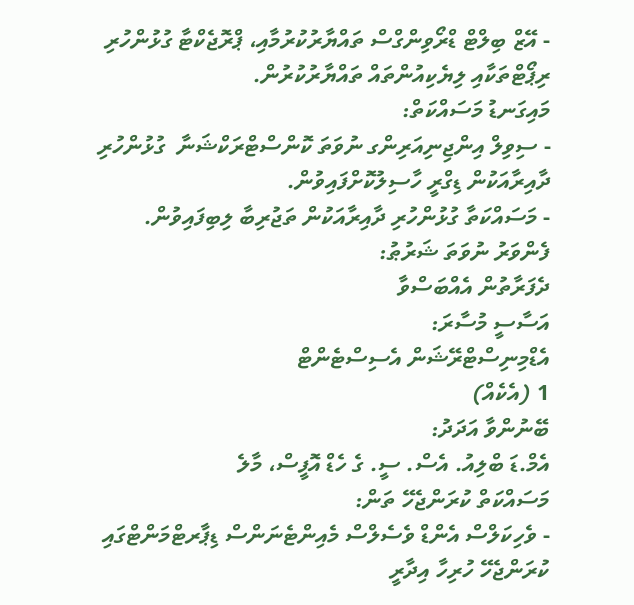- އޭޒް ބިލްޓް ޑްރޯވިންގްސް ތައްޔާރުކުރުމާއި، ޕްރޮޖެކްޓާ ގުޅުންހުރި ރިޕޯޓްތަކާއި ލިޔެކިއުންތައް ތައްޔާރުކުރުން.
މައިގަނޑު މަސައްކަތް:
- ސިވިލް އިންޖިނިއަރިންގ ނުވަތަ ކޮންސްޓްރަކްޝަނާ  ގުޅުންހުރި ދާއިރާއަކުން ޑިގްރީ ހާސިލުކޮށްފައިވުން.
- މަސައްކަތާ ގުޅުންހުރި ދާއިރާއަކުން ތަޖުރިބާ ލިބިފައިވުން.
ފެންވަރު ނުވަތަ ޝަރުޠު:
ދެފަރާތުން އެއްބަސްވާ
އަސާސީ މުސާރަ:
އެޑްމިނިސްޓްރޭޝަން އެސިސްޓެންޓް
1 (އެކެއް)
ބޭނުންވާ އަދަދު:
އެމް.ޑަ ބްލިއު. އެސް. ސީ. ގެ ހެޑް އޮފީސް، މާލެ
މަސައްކަތް ކުރަންޖެހޭ ތަން:
- ވެހިކަލްސް އެންޑް ވެސެލްސް މެއިންޓެނަންސް ޑިޕާރޓްމަންޓްގައި ކުރަންޖެހޭ ހުރިހާ އިދާރީ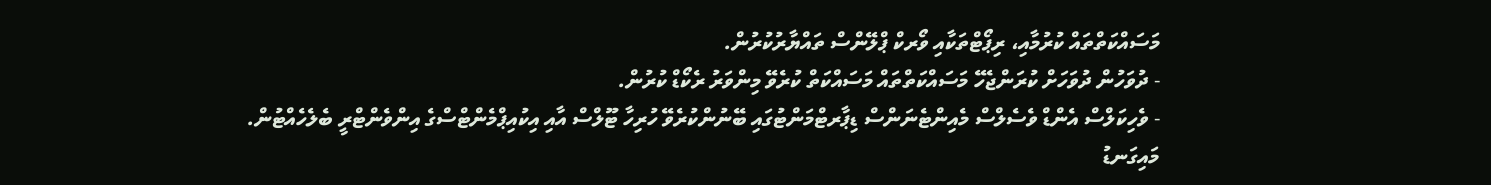މަސައްކަތްތައް ކުރުމާއި، ރިޕޯޓްތަކާއި ވޯރކް ޕްލޭންސް ތައްޔާރުކުރުން.
- ދުވަހުން ދުވަހަށް ކުރަންޖެހޭ މަސައްކަތްތައް މަސައްކަތް ކުރެވޭ މިންވަރު ރެކޯޑް ކުރުން.
- ވެހިކަލްސް އެންޑް ވެސެލްސް މެއިންޓެނަންސް ޑިޕާރޓްމަންޓުގައި ބޭނުންކުރެވޭ ހުރިހާ ޓޫލްސް އާއި އިކުއިޕްމެންޓްސްގެ އިންވެންޓްރީ ބެލެހެއްޓުން.
މައިގަނޑު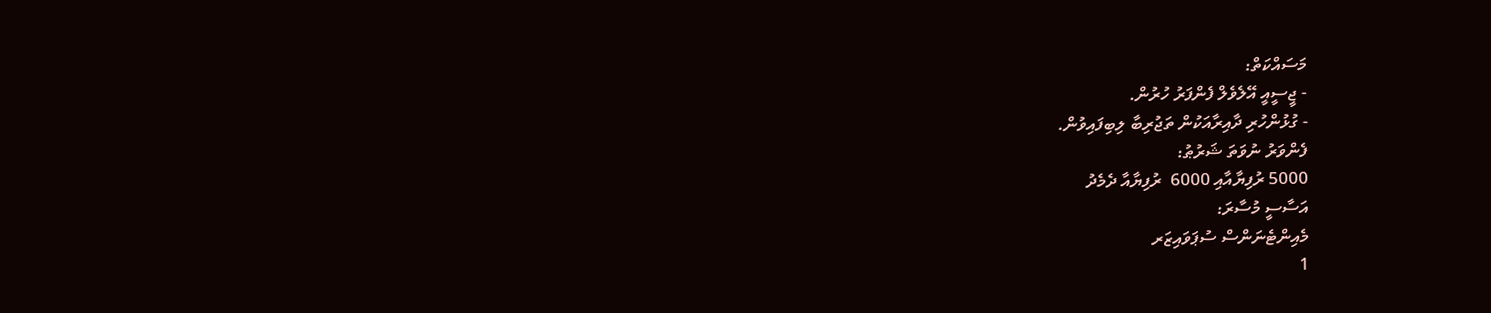މަސައްކަތް:
- ޖީސީއީ އޭލެވެލް ފެންފަރު ހުރުން.
- ގުޅުންހުރި ދާއިރާއަކުން ތަޖުރިބާ ލިބިފައިވުން.
ފެންވަރު ނުވަތަ ޝަރުޠު:
5000 ރުފިޔާއާއި 6000  ރުފިޔާއާ ދެމެދު
އަސާސީ މުސާރަ:
މެއިންޓެނަންސް ސުޕަވައިޒަރ
1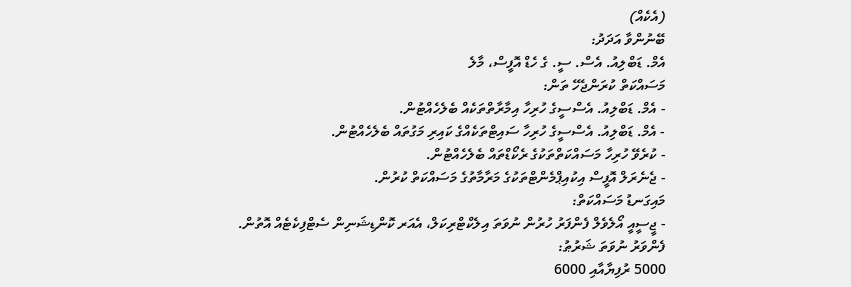(އެކެއް)
ބޭނުންވާ އަދަދު:
އެމް. ޑަބްލިއު. އެސް. ސީ. ގެ ހެޑް އޮފީސް، މާލެ
މަސައްކަތް ކުރަންޖެހޭ ތަން:
- އެމް. ޑަބްލިއު. އެސްސީގެ ހުރިހާ އިމާރާތްތަކެއް ބެލެހެއްޓުން.
- އެމް. ޑަބްލިއު. އެސްސީގެ ހުރިހާ ސައިޓްތަކެއްގެ ކައިރި މަގުތައް ބެލެހެއްޓުން.
- ކުރެވޭ ހުރިހާ މަސައްކަތްތަކުގެ ރެކޯޑްތައް ބެލެހެއްޓުން.
- ޖެނެރަލް އޮފީސް އިކުއިޕްމެންޓްތަކުގެ މަރާމާތުގެ މަސައްކަތް ކުރުން.
މައިގަނޑު މަސައްކަތް:
- ޖީސީއީ އޯލެވެލް ފެންފަރު ހުރުން ނުވަތަ އިލެކްޓްރިކަލް، އެއަރ ކޮންޑިޝަނިން ސެޓްފިކެޓެއް އޮތުން.
ފެންވަރު ނުވަތަ ޝަރުޠު:
5000 ރުފިޔާއާއި 6000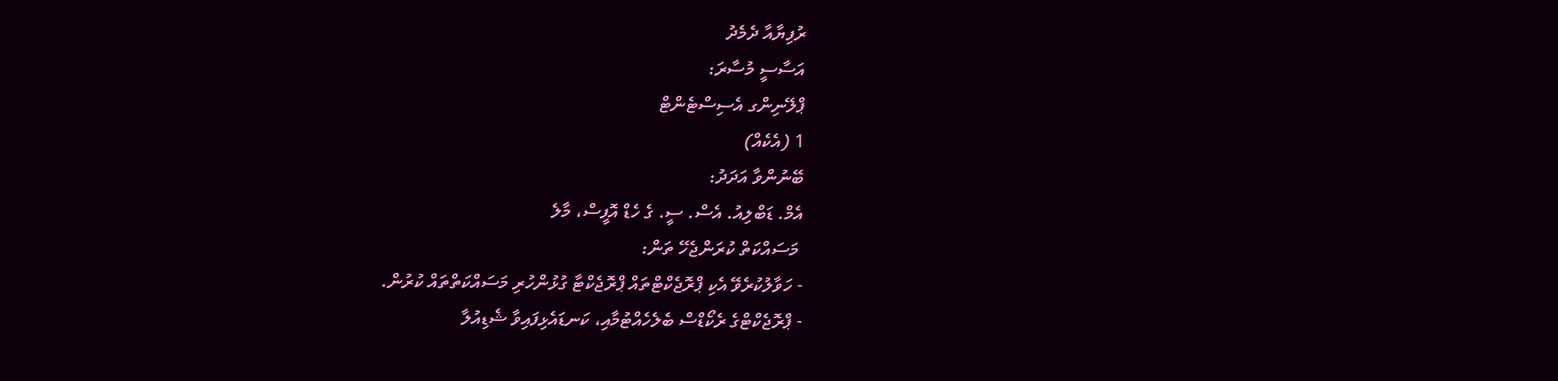ރުފިޔާއާ ދެމެދު
އަސާސީ މުސާރަ:
ޕްލޭނިންގ އެސިސްޓެންޓް
1 (އެކެއް)
ބޭނުންވާ އަދަދު:
އެމް. ޑަބްލިއު. އެސް. ސީ. ގެ ހެޑް އޮފީސް، މާލެ
 މަސައްކަތް ކުރަންޖެހޭ ތަން:
- ހަވާލުކުރެވޭ އެކި ޕްރޮޖެކްޓްތައް ޕްރޮޖެކްޓާ ގުޅުންހުރި މަސައްކަތްތައް ކުރުން.
- ޕްރޮޖެކްޓްގެ ރެކޯޑްސް ބެލެހެއްޓުމާއި، ކަނޑައެޅިފައިވާ ޝެޑިއުލާ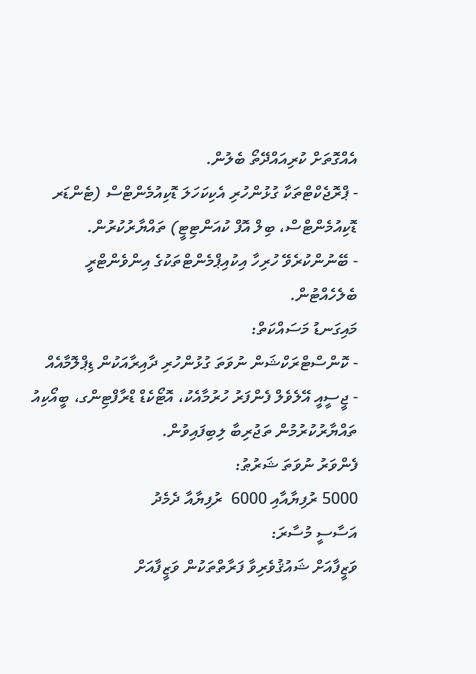އެއްގޮތަށް ކުރިއައްދޭތޯ ބެލުން.
- ޕްރޮޖެކްޓްތަކާ ގުޅުންހުރި އެކިކަހަލަ ޑޮކިއުމެންޓްސް (ޓެންޑަރ ޑޮކިއުމެންޓްސް، ބިލް އޮފް ކުއަންޓިޓީ) ތައްޔާރުކުރުން.
- ބޭނުންކުރެވޭ ހުރިހާ އިކުއިޕްމެންޓްތަކުގެ އިންވެންޓްރީ ބެލެހެއްޓުން.
މައިގަނޑު މަސައްކަތް:
- ކޮންސްޓްރަކްޝަން ނުވަތަ ގުޅުންހުރި ދާއިރާއަކުން ޑިޕްލޮމާއެއް
- ޖީސީއީ އޭލެވެލް ފެންފަރު ހުރުމާއެކު، އޮޓޯކެޑް ޑްރާފްޓިންގ، ބީއޯކިއު ތައްޔާރުކުރުމުން ތަޖުރިބާ ލިބިފައިވުން.
ފެންވަރު ނުވަތަ ޝަރުޠު:
5000 ރުފިޔާއާއި 6000  ރުފިޔާއާ ދެމެދު
އަސާސީ މުސާރަ:
ވަޒީފާއަށް ޝައުޤުވެރިވާ ފަރާތްތަކުން ވަޒީފާއަށް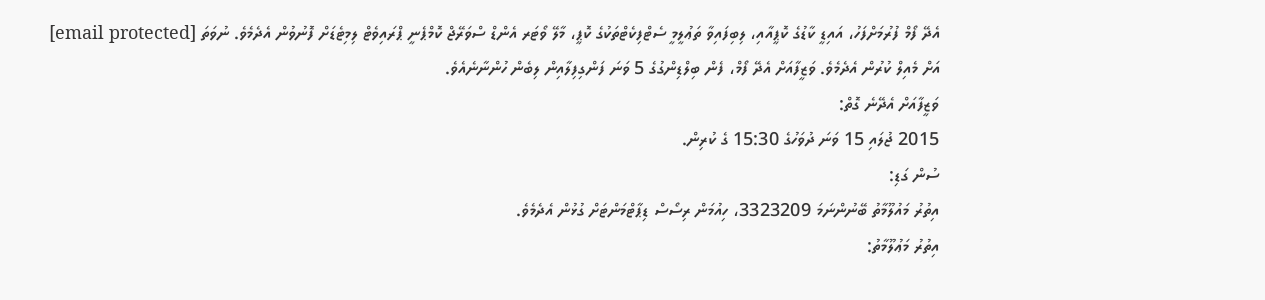އެދޭ ފޯމް ފުރުމަށްފަހު، އައިޑީ ކާޑުގެ ކޮޕީއާއި، ލިބިފައިވާ ތަޢުލީމީ ސެޓްފިކެޓްތަކުގެ ކޮޕީ، މާލޭ ވޯޓަރ އެންޑް ސްވަރޭޖް ކޮމްޕެނީ ޕްރައިވެޓް ލިމިޓެޑަށް ފޮނުވުން އެދެމެވެ. ނުވަތަ [email protected] އަށް މެއިލް ކުރުން އެދެމެވެ. ވަޒީފާއަށް އެދޭ ފޯމް، ފެން ބިލްޑިންގުގެ 5 ވަނަ ފަންގިފިލާއިން ލިބެން ހުންނާނެއެވެ.
ވަޒީފާއަށް އެދޭނެ ގޮތް:
2015 ޖުލައި 15 ވަނަ ދުވަހުގެ 15:30 ގެ ކުރިން.
ސުން ގަޑި:
އިތުރު މައުލޫމާތު ބޭނުންނަމަ 3323209، ހިއުމަން ރިސޯސް ޑިޕާޓްމަންޓަށް ގުޅުން އެދެމެވެ.
އިތުރު މަޢުލޫމާތު: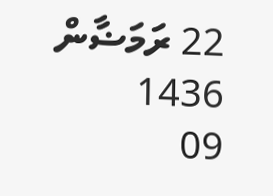22 ރަމަޟާން 1436
09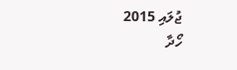ޖުލައި 2015
ހޯދާ